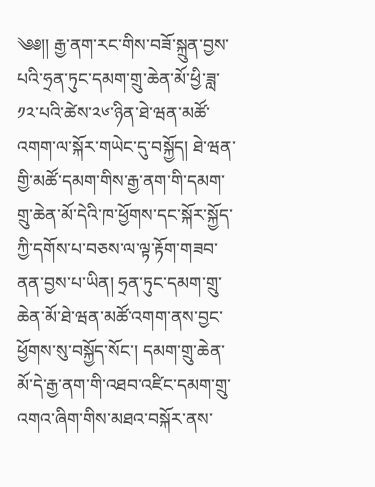༄༅།། རྒྱ་ནག་རང་གིས་བཟོ་སྐྲུན་བྱས་པའི་ཧྲན་ཏུང་དམག་གྲུ་ཆེན་མོ་ཕྱི་ཟླ་༡༢་པའི་ཚེས་༢༦་ཉིན་ཐེ་ཝན་མཚོ་འགག་ལ་སྐོར་གཡེང་དུ་བསྐྱོད། ཐེ་ཝན་གྱི་མཚོ་དམག་གིས་རྒྱ་ནག་གི་དམག་གྲུ་ཆེན་མོ་དེའི་ཁ་ཕྱོགས་དང་སྐོར་སྐྱོད་ཀྱི་དགོས་པ་བཅས་ལ་ལྟ་རྟོག་གཟབ་ནན་བྱས་པ་ཡིན། ཧྲན་ཏུང་དམག་གྲུ་ཆེན་མོ་ཐེ་ཝན་མཚོ་འགག་ནས་བྱང་ཕྱོགས་སུ་བསྐྱོད་སོང་། དམག་གྲུ་ཆེན་མོ་དེ་རྒྱ་ནག་གི་འཐབ་འཛིང་དམག་གྲུ་འགའ་ཞིག་གིས་མཐའ་བསྐོར་ནས་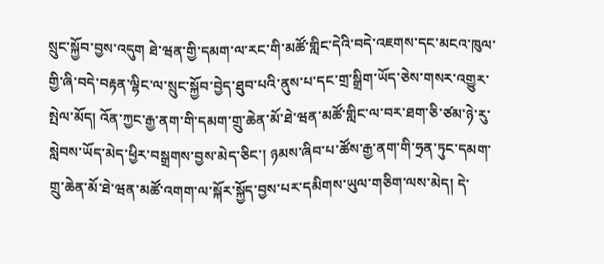སྲུང་སྐྱོབ་བྱས་འདུག ཐེ་ཝན་གྱི་དམག་ལ་རང་གི་མཚོ་གླིང་དེའི་བདེ་འཇགས་དང་མངའ་ཁུལ་གྱི་ཞི་བདེ་བརྟན་ལྷིང་ལ་སྲུང་སྐྱོབ་བྱེད་ཐུབ་པའི་ནུས་པ་དང་གྲ་སྒྲིག་ཡོད་ཅེས་གསར་འགྱུར་སྤེལ་མོད། འོན་ཀྱང་རྒྱ་ནག་གི་དམག་གྲུ་ཆེན་མོ་ཐེ་ཝན་མཚོ་གླིང་ལ་བར་ཐག་ཅི་ཙམ་ཉེ་རུ་སླེབས་ཡོད་མེད་ཕྱིར་བསྒྲགས་བྱས་མེད་ཅིང་། ཉམས་ཞིབ་པ་ཚོས་རྒྱ་ནག་གི་ཧྲན་ཏུང་དམག་གྲུ་ཆེན་མོ་ཐེ་ཝན་མཚོ་འགག་ལ་སྐོར་སྐྱོད་བྱས་པར་དམིགས་ཡུལ་གཅིག་ལས་མེད། དེ་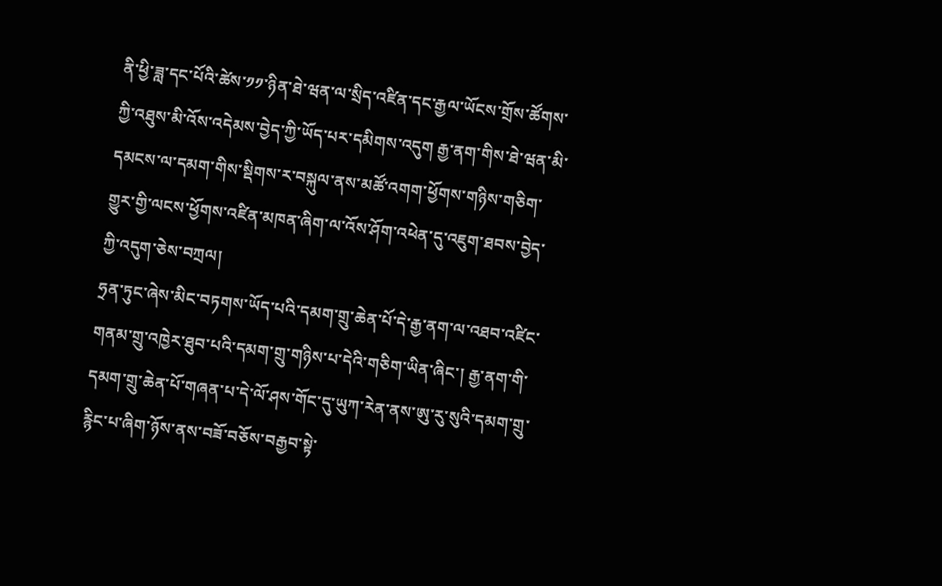ནི་ཕྱི་ཟླ་དང་པོའི་ཚེས་༡༡་ཉིན་ཐེ་ཝན་ལ་སྲིད་འཛིན་དང་རྒྱལ་ཡོངས་གྲོས་ཚོགས་ཀྱི་འཐུས་མི་འོས་འདེམས་བྱེད་ཀྱི་ཡོད་པར་དམིགས་འདུག རྒྱ་ནག་གིས་ཐེ་ཝན་མི་དམངས་ལ་དམག་གིས་སྡིགས་ར་བསྐུལ་ནས་མཚོ་འགག་ཕྱོགས་གཉིས་གཅིག་གྱུར་གྱི་ལངས་ཕྱོགས་འཛིན་མཁན་ཞིག་ལ་འོས་ཤོག་འཕེན་དུ་འཇུག་ཐབས་བྱེད་ཀྱི་འདུག་ཅེས་བཀྲལ།
ཧྲན་ཏུང་ཞེས་མིང་བཏགས་ཡོད་པའི་དམག་གྲུ་ཆེན་པོ་དེ་རྒྱ་ནག་ལ་འཐབ་འཛིང་གནམ་གྲུ་འཁྱེར་ཐུབ་པའི་དམག་གྲུ་གཉིས་པ་དེའི་གཅིག་ཡིན་ཞིང་། རྒྱ་ནག་གི་དམག་གྲུ་ཆེན་པོ་གཞན་པ་དེ་ལོ་ཤས་གོང་དུ་ཡུཀ་རེན་ནས་ཨུ་རུ་སུའི་དམག་གྲུ་རྙིང་པ་ཞིག་ཉོས་ནས་བཟོ་བཅོས་བརྒྱབ་སྟེ་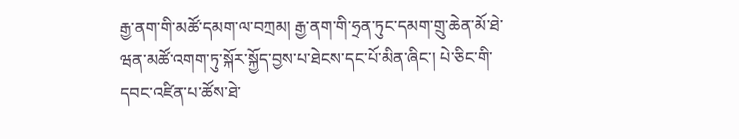རྒྱ་ནག་གི་མཚོ་དམག་ལ་བཀྲམ། རྒྱ་ནག་གི་ཧྲན་ཏུང་དམག་གྲུ་ཆེན་མོ་ཐེ་ཝན་མཚོ་འགག་ཏུ་སྐོར་སྐྱོད་བྱས་པ་ཐེངས་དང་པོ་མིན་ཞིང་། པེ་ཅིང་གི་དབང་འཛིན་པ་ཚོས་ཐེ་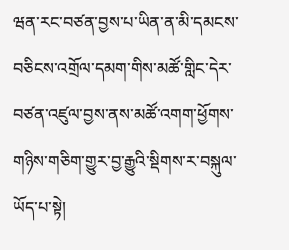ཝན་རང་བཙན་བྱས་པ་ཡིན་ན་མི་དམངས་བཅིངས་འགྲོལ་དམག་གིས་མཚོ་གླིང་དེར་བཙན་འཛུལ་བྱས་ནས་མཚོ་འགག་ཕྱོགས་གཉིས་གཅིག་གྱུར་བྱ་རྒྱུའི་སྡིགས་ར་བསྐུལ་ཡོད་པ་སྟེ།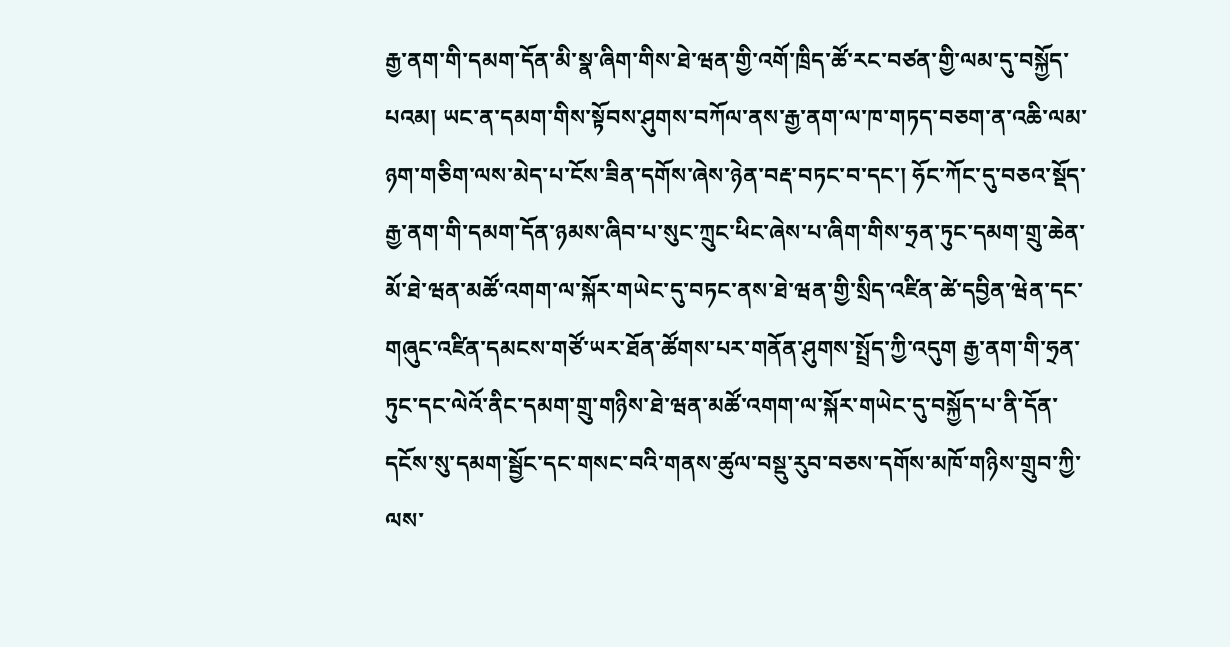རྒྱ་ནག་གི་དམག་དོན་མི་སྣ་ཞིག་གིས་ཐེ་ཝན་གྱི་འགོ་ཁྲིད་ཚོ་རང་བཙན་གྱི་ལམ་དུ་བསྐྱོད་པའམ། ཡང་ན་དམག་གིས་སྟོབས་ཤུགས་བཀོལ་ནས་རྒྱ་ནག་ལ་ཁ་གཏད་བཅག་ན་འཆི་ལམ་ཉག་གཅིག་ལས་མེད་པ་ངོས་ཟིན་དགོས་ཞེས་ཉེན་བརྡ་བཏང་བ་དང་། ཧོང་ཀོང་དུ་བཅའ་སྡོད་རྒྱ་ནག་གི་དམག་དོན་ཉམས་ཞིབ་པ་སུང་ཀྲུང་ཕིང་ཞེས་པ་ཞིག་གིས་ཧྲན་ཏུང་དམག་གྲུ་ཆེན་མོ་ཐེ་ཝན་མཚོ་འགག་ལ་སྐོར་གཡེང་དུ་བཏང་ནས་ཐེ་ཝན་གྱི་སྲིད་འཛིན་ཚེ་དབྱིན་ཝེན་དང་གཞུང་འཛིན་དམངས་གཙོ་ཡར་ཐོན་ཚོགས་པར་གནོན་ཤུགས་སྤྲོད་ཀྱི་འདུག རྒྱ་ནག་གི་ཧྲན་ཏུང་དང་ལེའོ་ནིང་དམག་གྲུ་གཉིས་ཐེ་ཝན་མཚོ་འགག་ལ་སྐོར་གཡེང་དུ་བསྐྱོད་པ་ནི་དོན་དངོས་སུ་དམག་སྦྱོང་དང་གསང་བའི་གནས་ཚུལ་བསྡུ་རུབ་བཅས་དགོས་མཁོ་གཉིས་གྲུབ་ཀྱི་ལས་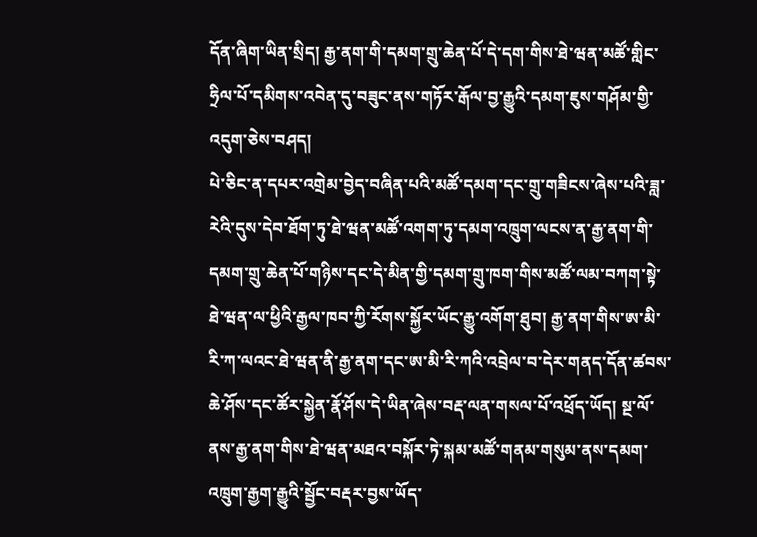དོན་ཞིག་ཡིན་སྲིད། རྒྱ་ནག་གི་དམག་གྲུ་ཆེན་པོ་དེ་དག་གིས་ཐེ་ཝན་མཚོ་གླིང་ཧྲིལ་པོ་དམིགས་འབེན་དུ་བཟུང་ནས་གཏོར་རྒོལ་བྱ་རྒྱུའི་དམག་ཇུས་གཤོམ་གྱི་འདུག་ཅེས་བཤད།
པེ་ཅིང་ན་དཔར་འགྲེམ་བྱེད་བཞིན་པའི་མཚོ་དམག་དང་གྲུ་གཟིངས་ཞེས་པའི་ཟླ་རེའི་དུས་དེབ་ཐོག་ཏུ་ཐེ་ཝན་མཚོ་འགག་ཏུ་དམག་འཁྲུག་ལངས་ན་རྒྱ་ནག་གི་དམག་གྲུ་ཆེན་པོ་གཉིས་དང་དེ་མིན་གྱི་དམག་གྲུ་ཁག་གིས་མཚོ་ལམ་བཀག་སྟེ་ཐེ་ཝན་ལ་ཕྱིའི་རྒྱལ་ཁབ་ཀྱི་རོགས་སྐྱོར་ཡོང་རྒྱུ་འགོག་ཐུབ། རྒྱ་ནག་གིས་ཨ་མི་རི་ཀ་ལའང་ཐེ་ཝན་ནི་རྒྱ་ནག་དང་ཨ་མི་རི་ཀའི་འབྲེལ་བ་དེར་གནད་དོན་ཚབས་ཆེ་ཤོས་དང་ཚོར་སྐྱེན་རྣོ་ཤོས་དེ་ཡིན་ཞེས་བརྡ་ལན་གསལ་པོ་འཕྲོད་ཡོད། སྔ་ལོ་ནས་རྒྱ་ནག་གིས་ཐེ་ཝན་མཐའ་བསྐོར་ཏེ་སྐམ་མཚོ་གནམ་གསུམ་ནས་དམག་འཁྲུག་རྒྱག་རྒྱུའི་སྦྱོང་བརྡར་བྱས་ཡོད་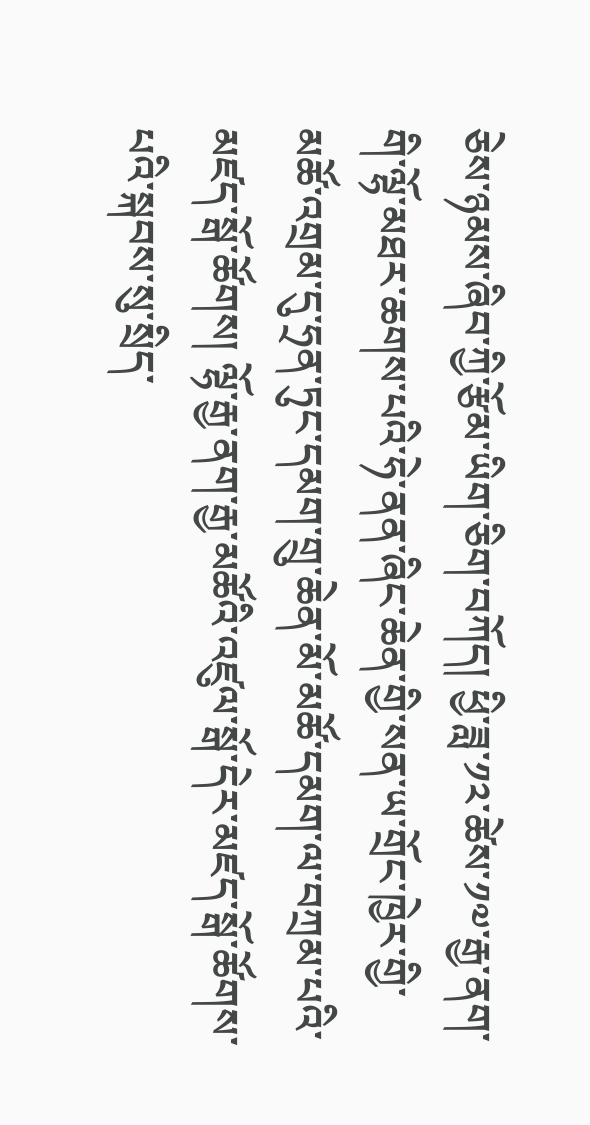ཅེས་ཉམས་ཞིབ་ཀྱི་རྩོམ་ཡིག་ཅིག་བཀོད། ཕྱི་ཟླ་༡༢་ཚེས་༡༧་རྒྱ་ནག་གི་ལྷོ་མཐར་ཆགས་པའི་ཧེ་ནན་ཞིང་ཆེན་གྱི་སན་ཡ་གྲོང་ཁྱེར་གྱི་མཚོ་འགྲམ་དུ་ཧྲན་ཏུང་དམག་གྲུ་ཆེན་མོ་མཚོ་དམག་ལ་བཀྲམ་པའི་མཛད་སྒོ་ཚོགས། ལྷོ་རྒྱ་ནག་རྒྱ་མཚོའི་འཛུལ་སྒོ་དེར་མཛད་སྒོ་ཚོགས་པའི་སྐབས་སུ་སྲིད་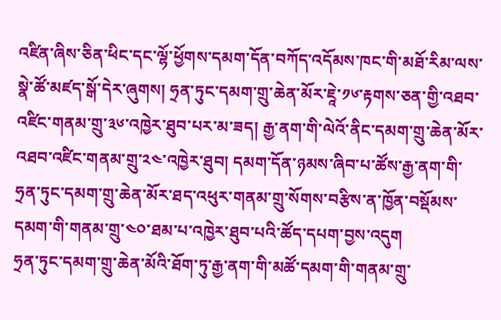འཛིན་ཞིས་ཅིན་ཕིང་དང་ལྷོ་ཕྱོགས་དམག་དོན་བཀོད་འདོམས་ཁང་གི་མཐོ་རིམ་ལས་སྣེ་ཚོ་མཛད་སྒོ་དེར་ཞུགས། ཧྲན་ཏུང་དམག་གྲུ་ཆེན་མོར་ཇཱེ་༡༦་རྟགས་ཅན་གྱི་འཐབ་འཛིང་གནམ་གྲུ་༣༦་འཁྱེར་ཐུབ་པར་མ་ཟད། རྒྱ་ནག་གི་ལེའོ་ནིང་དམག་གྲུ་ཆེན་མོར་འཐབ་འཛིང་གནམ་གྲུ་༢༤་འཁྱེར་ཐུབ། དམག་དོན་ཉམས་ཞིབ་པ་ཚོས་རྒྱ་ནག་གི་ཧྲན་ཏུང་དམག་གྲུ་ཆེན་མོར་ཐད་འཕུར་གནམ་གྲུ་སོགས་བརྩིས་ན་ཁྱོན་བསྡོམས་དམག་གི་གནམ་གྲུ་༤༠་ཐམ་པ་འཁྱེར་ཐུབ་པའི་ཚོད་དཔག་བྱས་འདུག
ཧྲན་ཏུང་དམག་གྲུ་ཆེན་མོའི་ཐོག་ཏུ་རྒྱ་ནག་གི་མཚོ་དམག་གི་གནམ་གྲུ་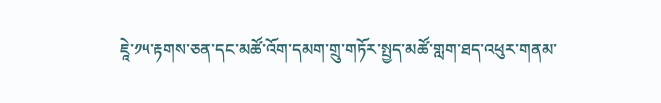ཇཱེ་༡༥་རྟགས་ཅན་དང་མཚོ་འོག་དམག་གྲུ་གཏོར་སྤྱད་མཚོ་གླག་ཐད་འཕུར་གནམ་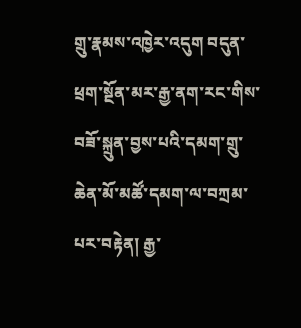གྲུ་རྣམས་འཁྱེར་འདུག བདུན་ཕྲག་སྔོན་མར་རྒྱ་ནག་རང་གིས་བཟོ་སྐྲུན་བྱས་པའི་དམག་གྲུ་ཆེན་མོ་མཚོ་དམག་ལ་བཀྲམ་པར་བརྟེན། རྒྱ་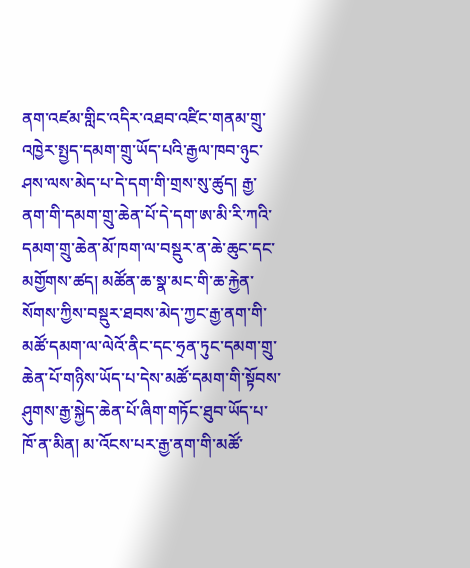ནག་འཛམ་གླིང་འདིར་འཐབ་འཛིང་གནམ་གྲུ་འཁྱེར་སྤྱད་དམག་གྲུ་ཡོད་པའི་རྒྱལ་ཁབ་ཉུང་ཤས་ལས་མེད་པ་དེ་དག་གི་གྲས་སུ་ཚུད། རྒྱ་ནག་གི་དམག་གྲུ་ཆེན་པོ་དེ་དག་ཨ་མི་རི་ཀའི་དམག་གྲུ་ཆེན་མོ་ཁག་ལ་བསྡུར་ན་ཆེ་ཆུང་དང་མགྱོགས་ཚད། མཚོན་ཆ་སྣ་མང་གི་ཆ་རྐྱེན་སོགས་ཀྱིས་བསྡུར་ཐབས་མེད་ཀྱང་རྒྱ་ནག་གི་མཚོ་དམག་ལ་ལེའོ་ནིང་དང་ཧྲན་ཏུང་དམག་གྲུ་ཆེན་པོ་གཉིས་ཡོད་པ་དེས་མཚོ་དམག་གི་སྟོབས་ཤུགས་རྒྱ་སྐྱེད་ཆེན་པོ་ཞིག་གཏོང་ཐུབ་ཡོད་པ་ཁོ་ན་མིན། མ་འོངས་པར་རྒྱ་ནག་གི་མཚོ་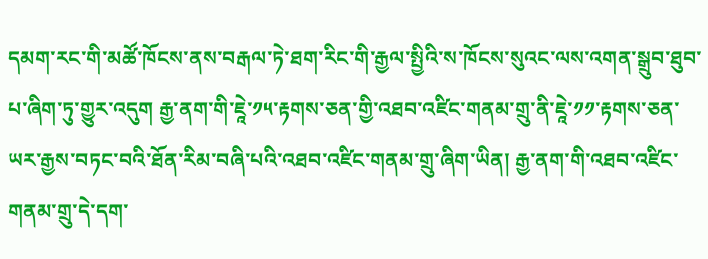དམག་རང་གི་མཚོ་ཁོངས་ནས་བརྒལ་ཏེ་ཐག་རིང་གི་རྒྱལ་སྤྱིའི་ས་ཁོངས་སུའང་ལས་འགན་སྒྲུབ་ཐུབ་པ་ཞིག་ཏུ་གྱུར་འདུག རྒྱ་ནག་གི་ཇཱེ་༡༥་རྟགས་ཅན་གྱི་འཐབ་འཛིང་གནམ་གྲུ་ནི་ཇཱེ་༡༡་རྟགས་ཅན་ཡར་རྒྱས་བཏང་བའི་ཐོན་རིམ་བཞི་པའི་འཐབ་འཛིང་གནམ་གྲུ་ཞིག་ཡིན། རྒྱ་ནག་གི་འཐབ་འཛིང་གནམ་གྲུ་དེ་དག་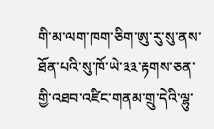གི་མ་ལག་ཁག་ཅིག་ཨུ་རུ་སུ་ནས་ཐོན་པའི་སུ་ཁོ་ཡེ་༣༣་རྟགས་ཅན་གྱི་འཐབ་འཛིང་གནམ་གྲུ་དེའི་ལྷུ་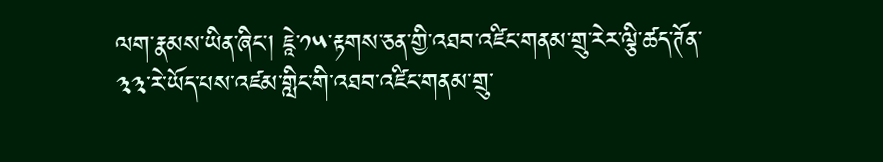ལག་རྣམས་ཡིན་ཞིང་། ཇཱེ་༡༥་རྟགས་ཅན་གྱི་འཐབ་འཛིང་གནམ་གྲུ་རེར་ལྕི་ཚད་ཊོན་༣༣་རེ་ཡོད་པས་འཛམ་གླིང་གི་འཐབ་འཛིང་གནམ་གྲུ་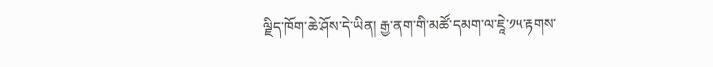ལྗིད་ཁོག་ཆེ་ཤོས་དེ་ཡིན། རྒྱ་ནག་གི་མཚོ་དམག་ལ་ཇཱེ་༡༥་རྟགས་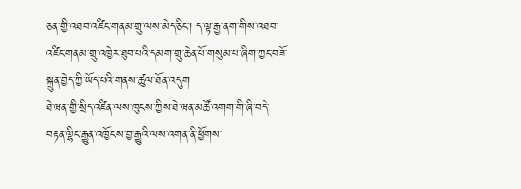ཅན་གྱི་འཐབ་འཛིང་གནམ་གྲུ་ལས་མེད་ཅིང་། ད་ལྟ་རྒྱ་ནག་གིས་འཐབ་འཛིང་གནམ་གྲུ་འཁྱེར་ཐུབ་པའི་དམག་གྲུ་ཆེན་པོ་གསུམ་པ་ཞིག་ཀྱང་བཟོ་སྐྲུན་བྱེད་ཀྱི་ཡོད་པའི་གནས་ཚུལ་ཐོན་འདུག
ཐེ་ཝན་གྱི་སྲིད་འཛིན་ལས་ཁུངས་ཀྱིས་ཐེ་ཝན་མཚོ་འགག་གི་ཞི་བདེ་བརྟན་ལྷིང་རྒྱུན་འཁྱོངས་བྱ་རྒྱུའི་ལས་འགན་ནི་ཕྱོགས་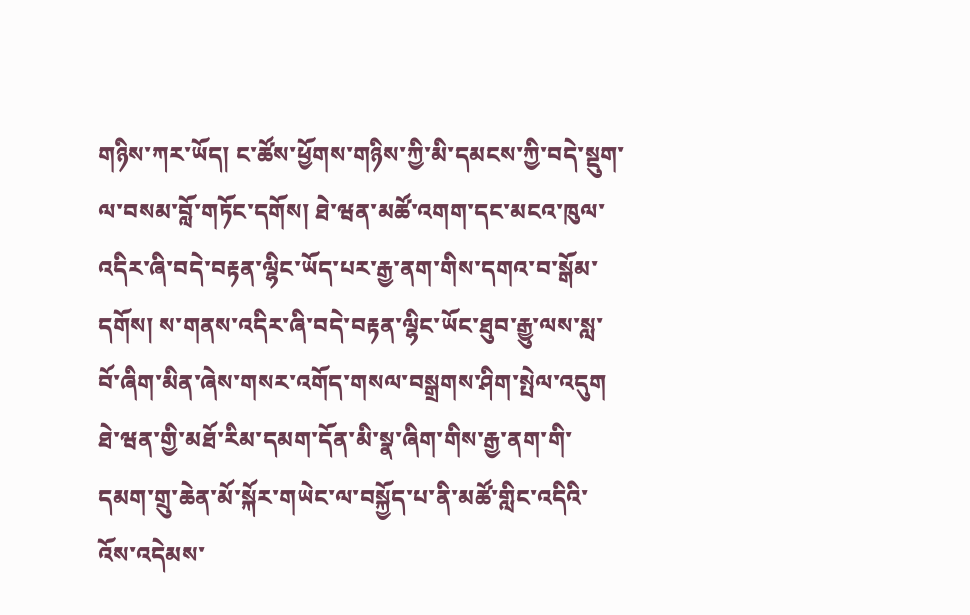གཉིས་ཀར་ཡོད། ང་ཚོས་ཕྱོགས་གཉིས་ཀྱི་མི་དམངས་ཀྱི་བདེ་སྡུག་ལ་བསམ་བློ་གཏོང་དགོས། ཐེ་ཝན་མཚོ་འགག་དང་མངའ་ཁུལ་འདིར་ཞི་བདེ་བརྟན་ལྷིང་ཡོད་པར་རྒྱ་ནག་གིས་དགའ་བ་སྒོམ་དགོས། ས་གནས་འདིར་ཞི་བདེ་བརྟན་ལྷིང་ཡོང་ཐུབ་རྒྱུ་ལས་སླ་བོ་ཞིག་མིན་ཞེས་གསར་འགོད་གསལ་བསྒྲགས་ཤིག་སྤེལ་འདུག ཐེ་ཝན་གྱི་མཐོ་རིམ་དམག་དོན་མི་སྣ་ཞིག་གིས་རྒྱ་ནག་གི་དམག་གྲུ་ཆེན་མོ་སྐོར་གཡེང་ལ་བསྐྱོད་པ་ནི་མཚོ་གླིང་འདིའི་འོས་འདེམས་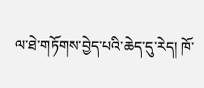ལ་ཐེ་གཏོགས་བྱེད་པའི་ཆེད་དུ་རེད། ཁོ་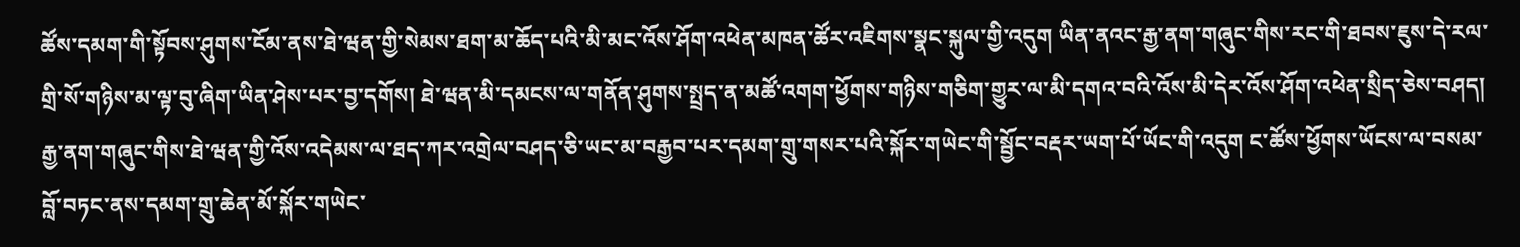ཚོས་དམག་གི་སྟོབས་ཤུགས་ངོམ་ནས་ཐེ་ཝན་གྱི་སེམས་ཐག་མ་ཆོད་པའི་མི་མང་འོས་ཤོག་འཕེན་མཁན་ཚོར་འཇིགས་སྣང་སྐུལ་གྱི་འདུག ཡིན་ནའང་རྒྱ་ནག་གཞུང་གིས་རང་གི་ཐབས་ཇུས་དེ་རལ་གྲི་སོ་གཉིས་མ་ལྟ་བུ་ཞིག་ཡིན་ཤེས་པར་བྱ་དགོས། ཐེ་ཝན་མི་དམངས་ལ་གནོན་ཤུགས་སྤྲད་ན་མཚོ་འགག་ཕྱོགས་གཉིས་གཅིག་གྱུར་ལ་མི་དགའ་བའི་འོས་མི་དེར་འོས་ཤོག་འཕེན་སྲིད་ཅེས་བཤད། རྒྱ་ནག་གཞུང་གིས་ཐེ་ཝན་གྱི་འོས་འདེམས་ལ་ཐད་ཀར་འགྲེལ་བཤད་ཅི་ཡང་མ་བརྒྱབ་པར་དམག་གྲུ་གསར་པའི་སྐོར་གཡེང་གི་སྦྱོང་བརྡར་ཡག་པོ་ཡོང་གི་འདུག ང་ཚོས་ཕྱོགས་ཡོངས་ལ་བསམ་བློ་བཏང་ནས་དམག་གྲུ་ཆེན་མོ་སྐོར་གཡེང་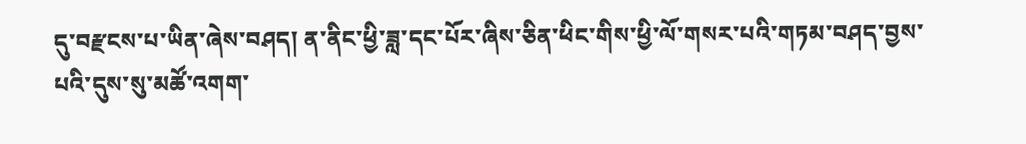དུ་བརྫངས་པ་ཡིན་ཞེས་བཤད། ན་ནིང་ཕྱི་ཟླ་དང་པོར་ཞིས་ཅིན་ཕིང་གིས་ཕྱི་ལོ་གསར་པའི་གཏམ་བཤད་བྱས་པའི་དུས་སུ་མཚོ་འགག་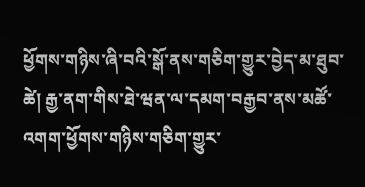ཕྱོགས་གཉིས་ཞི་བའི་སྒོ་ནས་གཅིག་གྱུར་བྱེད་མ་ཐུབ་ཚེ། རྒྱ་ནག་གིས་ཐེ་ཝན་ལ་དམག་བརྒྱབ་ནས་མཚོ་འགག་ཕྱོགས་གཉིས་གཅིག་གྱུར་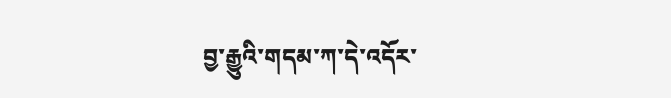བྱ་རྒྱུའི་གདམ་ཀ་དེ་འདོར་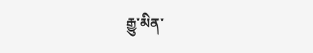རྒྱུ་མིན་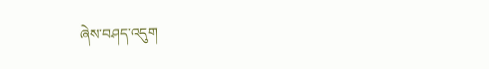ཞེས་བཤད་འདུག